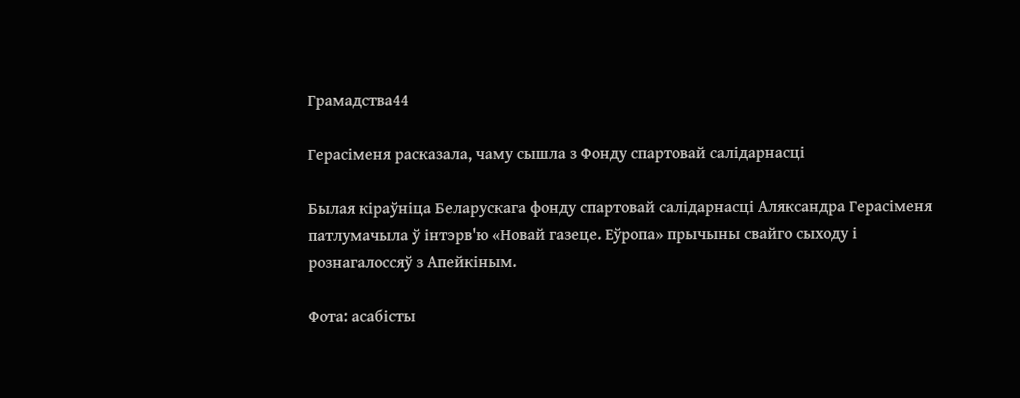Грамадства44

Герасіменя расказала, чаму сышла з Фонду спартовай салідарнасці

Былая кіраўніца Беларускага фонду спартовай салідарнасці Аляксандра Герасіменя патлумачыла ў інтэрв'ю «Новай газеце. Еўропа» прычыны свайго сыходу і рознагалоссяў з Апейкіным.

Фота: асабісты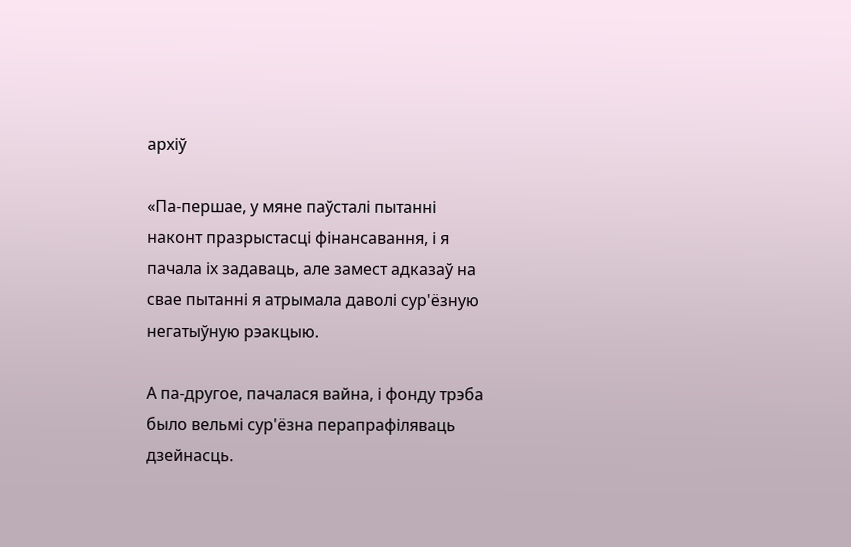архіў

«Па-першае, у мяне паўсталі пытанні наконт празрыстасці фінансавання, і я пачала іх задаваць, але замест адказаў на свае пытанні я атрымала даволі сур'ёзную негатыўную рэакцыю.

А па-другое, пачалася вайна, і фонду трэба было вельмі сур'ёзна перапрафіляваць дзейнасць.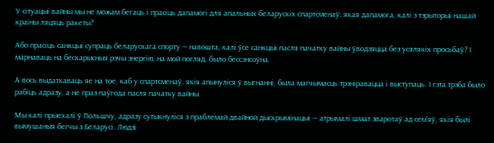У сітуацыі вайны мы не можам бегаць і прасіць дапамогі для апальных беларускіх спартсменаў: якая дапамога, калі з тэрыторыі нашай краіны ляцяць ракеты?

Або прасіць санкцыі супраць беларускага спорту — навошта, калі ўсе санкцыі пасля пачатку вайны ўводзяцца без усялякіх просьбаў? І марнаваць на бескарысныя рэчы энергію, на мой погляд, было бессэнсоўна.

А вось выдаткаваць яе на тое, каб у спартсменаў, якія апынуліся ў выгнанні, была магчымасць трэніравацца і выступаць. І гэта трэба было рабіць адразу, а не праз паўгода пасля пачатку вайны.

Мы калі прыехалі ў Польшчу, адразу сутыкнуліся з праблемай двайной дыскрымінацыі — атрымалі шмат зваротаў ад сем'яў, якія былі вымушаныя бегчы з Беларусі. Людзі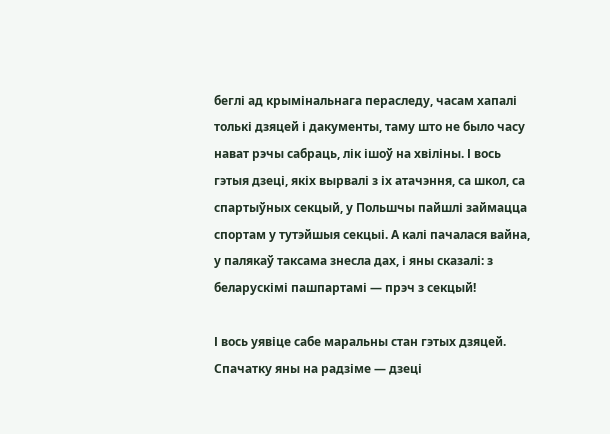беглі ад крымінальнага пераследу, часам хапалі толькі дзяцей і дакументы, таму што не было часу нават рэчы сабраць, лік ішоў на хвіліны. І вось гэтыя дзеці, якіх вырвалі з іх атачэння, са школ, са спартыўных секцый, у Польшчы пайшлі займацца спортам у тутэйшыя секцыі. А калі пачалася вайна, у палякаў таксама знесла дах, і яны сказалі: з беларускімі пашпартамі — прэч з секцый!

І вось уявіце сабе маральны стан гэтых дзяцей. Спачатку яны на радзіме — дзеці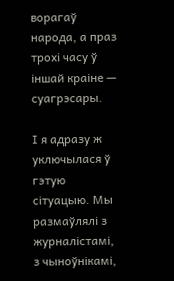ворагаў народа, а праз трохі часу ў іншай краіне — суагрэсары.

І я адразу ж уключылася ў гэтую сітуацыю. Мы размаўлялі з журналістамі, з чыноўнікамі,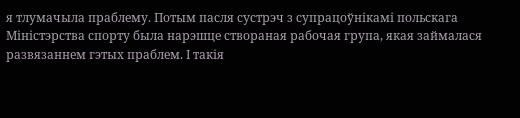я тлумачыла праблему. Потым пасля сустрэч з супрацоўнікамі польскага Міністэрства спорту была нарэшце створаная рабочая група, якая займалася развязаннем гэтых праблем. І такія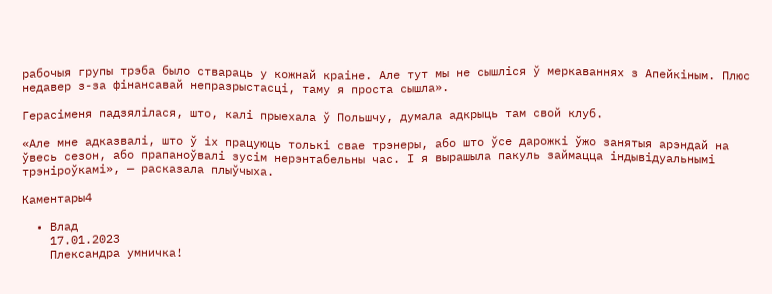рабочыя групы трэба было ствараць у кожнай краіне. Але тут мы не сышліся ў меркаваннях з Апейкіным. Плюс недавер з-за фінансавай непразрыстасці, таму я проста сышла».

Герасіменя падзялілася, што, калі прыехала ў Польшчу, думала адкрыць там свой клуб.

«Але мне адказвалі, што ў іх працуюць толькі свае трэнеры, або што ўсе дарожкі ўжо занятыя арэндай на ўвесь сезон, або прапаноўвалі зусім нерэнтабельны час. І я вырашыла пакуль займацца індывідуальнымі трэніроўкамі», — расказала плыўчыха.

Каментары4

  • Влад
    17.01.2023
    Плександра умничка!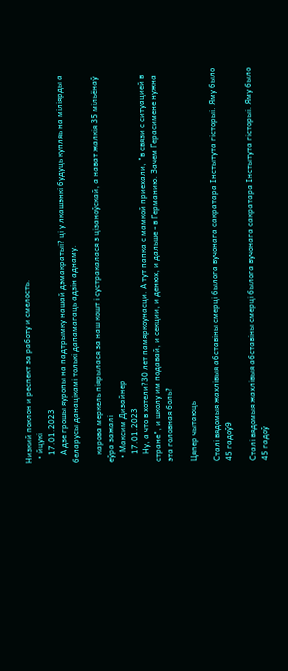Низкий поклон и респект за работу и смелость.
  • йцукі
    17.01.2023
    А дзе грошы яуропы на падтрымку нашай дэмакратыі? ці у лкашэнкі будуць купляь на міліярды а беларусы данацікамі толькі дапамагаць адзін аднаму.

    карова меркель піярылася за наш кошт і сустракалася з цізаноўскай, а нават жалкія 35 мільёнаў еўра зажалі
  • Максим Дизайнер
    17.01.2023
    Ну, а что в хотели?30 лет памяркоунасци. А тут папка с мамкой приехали, "в связи с ситуацией в стране", и школу им подавай, и секции, и денюх, и дальше - в Германию. Зачем Герасимене нужна эта головная боль?

Цяпер чытаюць

Сталі вядомыя жахлівыя абставіны смерці былога вучонага сакратара Інстытута гісторыі. Яму было 45 гадоў9

Сталі вядомыя жахлівыя абставіны смерці былога вучонага сакратара Інстытута гісторыі. Яму было 45 гадоў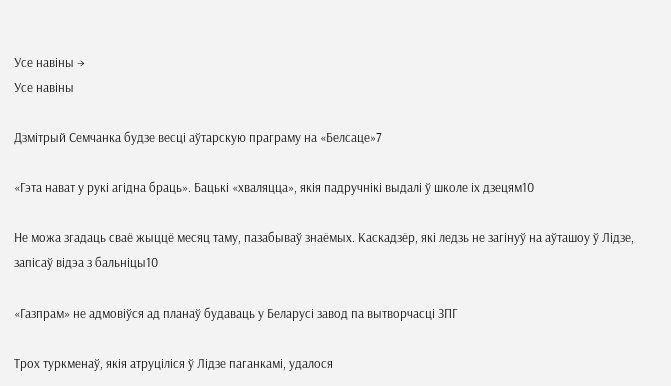Усе навіны →
Усе навіны

Дзмітрый Семчанка будзе весці аўтарскую праграму на «Белсаце»7

«Гэта нават у рукі агідна браць». Бацькі «хваляцца», якія падручнікі выдалі ў школе іх дзецям10

Не можа згадаць сваё жыццё месяц таму, пазабываў знаёмых. Каскадзёр, які ледзь не загінуў на аўташоу ў Лідзе, запісаў відэа з бальніцы10

«Газпрам» не адмовіўся ад планаў будаваць у Беларусі завод па вытворчасці ЗПГ

Трох туркменаў, якія атруціліся ў Лідзе паганкамі, удалося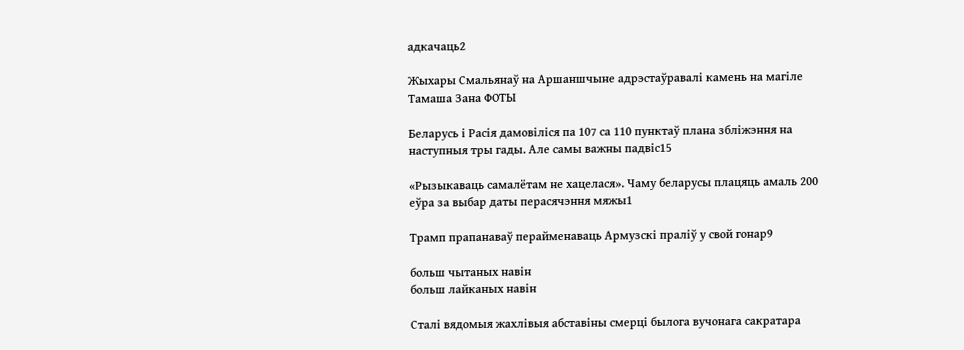адкачаць2

Жыхары Смальянаў на Аршаншчыне адрэстаўравалі камень на магіле Тамаша Зана ФОТЫ

Беларусь і Расія дамовіліся па 107 са 110 пунктаў плана збліжэння на наступныя тры гады. Але самы важны падвіс15

«Рызыкаваць самалётам не хацелася». Чаму беларусы плацяць амаль 200 еўра за выбар даты перасячэння мяжы1

Трамп прапанаваў перайменаваць Армузскі праліў у свой гонар9

больш чытаных навін
больш лайканых навін

Сталі вядомыя жахлівыя абставіны смерці былога вучонага сакратара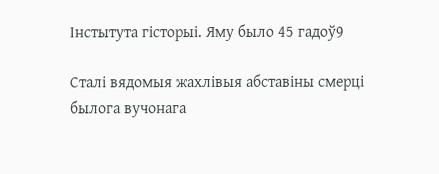Інстытута гісторыі. Яму было 45 гадоў9

Сталі вядомыя жахлівыя абставіны смерці былога вучонага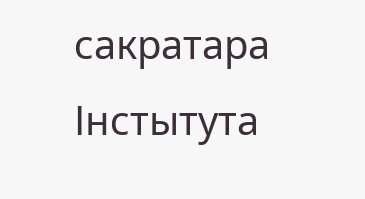сакратара Інстытута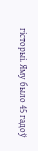гісторыі. Яму было 45 гадоў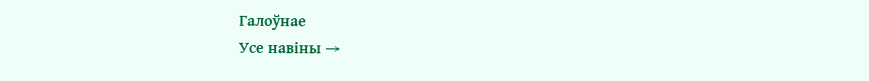Галоўнае
Усе навіны →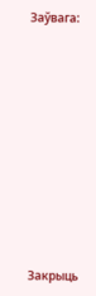Заўвага:









Закрыць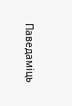Паведаміць